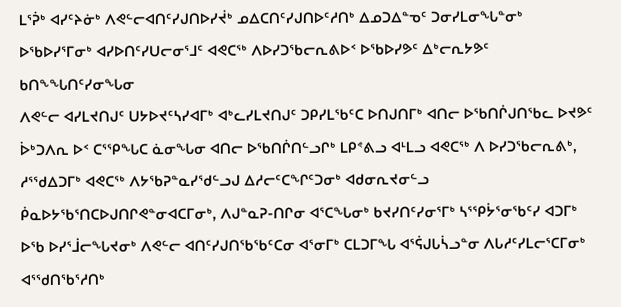ᒪᕐᕉᒃ ᐊᓯᑦᔨᓃᒃ ᐱᕙᓪᓕᐊᑎᑦᓯᒍᑎᐅᓯᔫᒃ ᓄᐃᑕᑎᑦᓯᒍᑎᐅᑦᓱᑎᒃ ᐃᓄᑐᐃᓐᓀᑦ ᑐᓂᓯᒪᓂᖓᓐᓂᒃ ᐅᖃᐅᓯᕐᒥᓂᒃ ᐊᓯᐅᑎᑦᓯᑌᓕᓂᕐᒧᑦ ᐊᕙᑕᖅ ᐱᐅᓯᑐᖃᓕᕆᕕᐅᑉ ᐅᖃᐅᓯᕗᑦ ᐃᒃᓕᕆᔭᕗᑦ ᑲᑎᖕᖓᑎᑦᓯᓂᖓᓂ
ᐱᕙᓪᓕ ᐊᓯᒪᔪᑎᒍᑦ ᑌᔭᐅᔪᑦᓴᓯᐊᒥᒃ ᐊᒃᓚᓯᒪᔪᑎᒍᑦ ᑐᑭᓯᒪᖃᑦᑕ ᐅᑎᒍᑎᒥᒃ ᐊᑎᓕ ᐅᖃᑎᒌᒍᑎᖃᓚ ᐅᔪᕗᑦ ᐆᒃᑐᐱᕆ ᐅᑉ ᑕᕐᕿᖓᑕ ᓈᓂᖓᓂ ᐊᑎᓕ ᐅᖃᑎᒌᑎᓪᓗᒋᒃ ᒪᑭᕝᕕᓗ ᐊᒻᒪᓗ ᐊᕙᑕᖅ ᐱ ᐅᓯᑐᖃᓕᕆᕕᒃ, ᓱᕐᖁᐃᑐᒥᒃ ᐊᕙᑕᖅ ᐱᔭᖃᕈᓐᓇᓯᖁᓪᓗᒍ ᐃᓱᓕᑦᑕᖏᑦᑐᓂᒃ ᐊᑯᓂᕆᔪᓂᓪᓗ ᑮᓇᐅᔭᖃᕐᑎᑕᐅᒍᑎᒋᕙᓐᓂᐊᑕᒥᓂᒃ, ᐱᒍᓐᓇᕈ-ᑎᒋᓂ ᐊᕐᑕᖓᓂᒃ ᑲᔪᓯᑎᑦᓯᓂᕐᒥᒃ ᓴᕐᕿᔮᕐᓂᖃᑦᓯ ᐊᑐᒥᒃ ᐅᖃ ᐅᓯᕐᒨᓕᖓᔪᓂᒃ ᐱᕙᓪᓕ ᐊᑎᑦᓯᒍᑎᖃᖃᑦᑕᓂ ᐊᕐᓂᒥᒃ ᑕᒪᑐᒥᖓ ᐊᕐᕌᒍᒐᓵᓗᓐᓂ ᐱᒐᓱᑦᓯᒪᓕᕐᑕᒥᓂᒃ ᐊᕐᖁᑎᖃᕐᓱᑎᒃ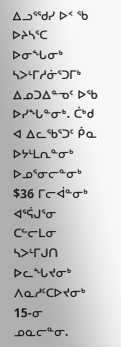ᐃᓗᕐᖁᓯ ᐅᑉ ᖃ ᐅᔨᓴᕐᑕ ᐅᓂᖓᓂᒃ ᓴᐳᒻᒥᓱᓃᕐᑐᒥᒃ ᐃᓄᑐᐃᓐᓀᑦ ᐅᖃ ᐅᓯᖓᓐᓂᒃ. ᑖᒃᑯ ᐊ ᐃᓚᖃᕐᑐᑦ ᑮᓇ ᐅᔭᒻᒪᕆᓐᓂᒃ ᐅᓄᕐᓂᓕᓐᓂᒃ $36 ᒥᓕᐋᓐᓂᒃ ᐊᕐᕌᒍᕐᓂ ᑕᓪᓕᒪᓂ ᓴᐳᒻᒥᒍᑎ ᐅᓚᖓᔪᓂᒃ ᐱᓇᓱᑦᑕᐅᔪᓂᒃ 15-ᓂ ᓄᓇᓕᓐᓂ.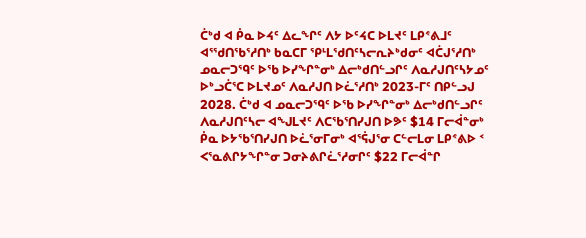ᑖᒃᑯ ᐊ ᑮᓇ ᐅᔦᑦ ᐃᓚᖏᑦ ᐱᔭ ᐅᑦᔦᑕ ᐅᒪᔪᑦ ᒪᑭᕝᕕᒧᑦ ᐊᕐᖁᑎᖃᕐᓱᑎᒃ ᑲᓇᑕᒥ ᕿᒻᒪᖁᑎᑦᓴᓕᕆᔨᒃᑯᓂᑦ ᐊᑖᒍᕐᓱᑎᒃ ᓄᓇᓕᑐᙯᑦ ᐅᖃ ᐅᓯᖏᓐᓂᒃ ᐃᓕᒃᑯᑎᓪᓗᒋᑦ ᐱᓇᓱᒍᑎᑦᓴᔭᓄᑦ ᐅᒃᓗᑖᕐᑕ ᐅᒪᔪᓄᑦ ᐱᓇᓱᒍᑎ ᐅᓛᕐᓱᑎᒃ 2023-ᒥᑦ ᑎᑭᓪᓗᒍ 2028. ᑖᒃᑯ ᐊ ᓄᓇᓕᑐᙯᑦ ᐅᖃ ᐅᓯᖏᓐᓂᒃ ᐃᓕᒃᑯᑎᓪᓗᒋᑦ ᐱᓇᓱᒍᑎᑦᓴᓕ ᐊᖑᒪᔪᑦ ᐱᑕᖃᕐᑎᓯᒍᑎ ᐅᕗᑦ $14 ᒥᓕᐋᓐᓂᒃ ᑮᓇ ᐅᔭᖃᕐᑎᓯᒍᑎ ᐅᓛᕐᓂᒥᓂᒃ ᐊᕐᕌᒍᕐᓂ ᑕᓪᓕᒪᓂ ᒪᑭᕝᕕᐅ ᑉ ᐸᕐᓇᕕᒋᔭᖏᓐᓂ ᑐᓂᔨᕕᒋᓛᕐᓱᓂᒋᑦ $22 ᒥᓕᐋᓐᒋ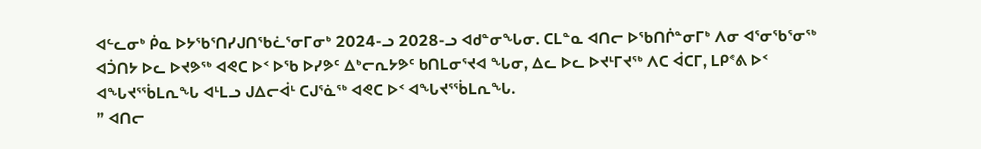ᐊᓪᓚᓂᒃ ᑮᓇ ᐅᔭᖃᕐᑎᓯᒍᑎᖃᓛᕐᓂᒥᓂᒃ 2024-ᓗ 2028-ᓗ ᐊᑯᓐᓂᖓᓂ. ᑕᒪᓐᓇ ᐊᑎᓕ ᐅᖃᑎᒌᓐᓂᒥᒃ ᐱᓂ ᐊᕐᓂᖃᕐᓂᖅ ᐊᑑᑎᔭ ᐅᓚ ᐅᔪᕗᖅ ᐊᕙᑕ ᐅᑉ ᐅᖃ ᐅᓯᕗᑦ ᐃᒃᓕᕆᔭᕗᑦ ᑲᑎᒪᓂᕐᔪᐊ ᖓᓂ, ᐃᓚ ᐅᓚ ᐅᔪᒻᒥᔪᖅ ᐱᑕ ᐋᑕᒥ, ᒪᑭᕝᕕ ᐅᑉ ᐊᖓᔪᕐᖄᒪᕆᖓ ᐊᒻᒪᓗ ᒍᐃᓕᐋᒻ ᑕᒍᕐᓈᖅ ᐊᕙᑕ ᐅᑉ ᐊᖓᔪᕐᖄᒪᕆᖓ.
” ᐊᑎᓕ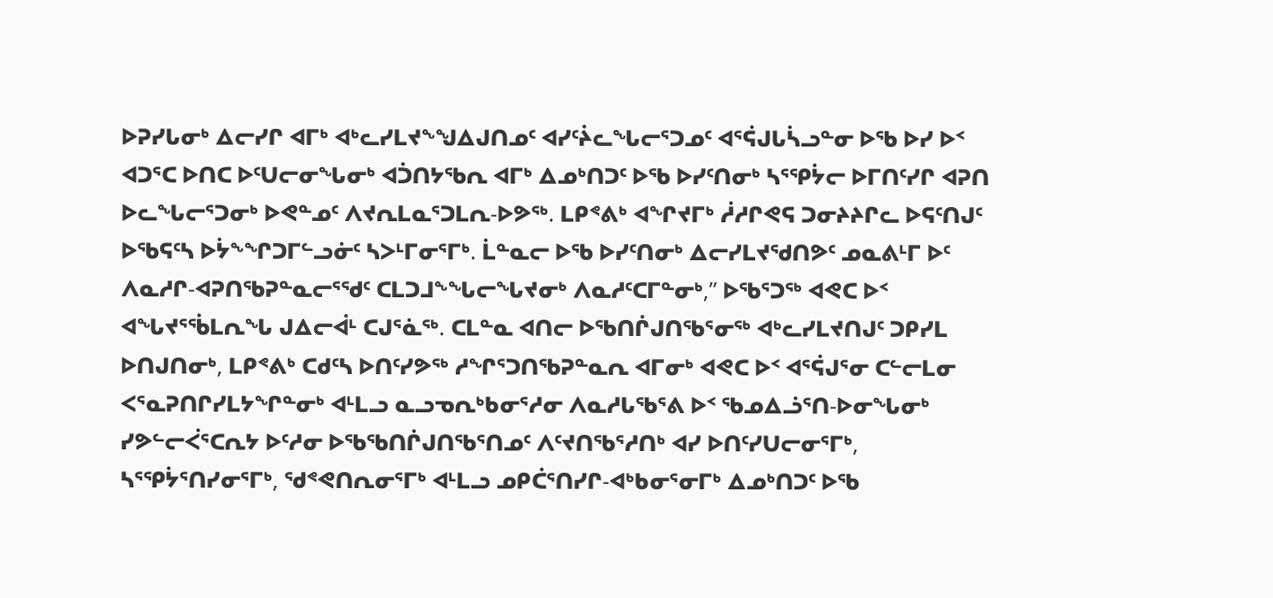ᐅᕈᓯᒐᓂᒃ ᐃᓕᓯᒋ ᐊᒥᒃ ᐊᒃᓚᓯᒪᔪᖕᖑᐃᒍᑎᓄᑦ ᐊᓯᑦᔩᓚᖓᓕᕐᑐᓄᑦ ᐊᕐᕌᒍᒐᓵᓗᓐᓂ ᐅᖃ ᐅᓯ ᐅᑉ ᐊᑐᕐᑕ ᐅᑎᑕ ᐅᑦᑌᓕᓂᖓᓂᒃ ᐊᑑᑎᔭᖃᕆ ᐊᒥᒃ ᐃᓄᒃᑎᑐᑦ ᐅᖃ ᐅᓯᑦᑎᓂᒃ ᓴᕐᕿᔮᓕ ᐅᒥᑎᑦᓯᒋ ᐊᕈᑎ ᐅᓚᖓᓕᕐᑐᓂᒃ ᐅᕙᓐᓄᑦ ᐱᔪᕆᒪᓇᕐᑐᒪᕆ-ᐅᕗᖅ. ᒪᑭᕝᕕᒃ ᐊᖏᔪᒥᒃ ᓲᓱᒋᕙᕋ ᑐᓂᔨᔨᒋᓚ ᐅᕋᑦᑎᒍᑦ ᐅᖃᕋᑦᓴ ᐅᔮᖕᖏᑐᒥᓪᓗᓃᑦ ᓴᐳᒻᒥᓂᕐᒥᒃ. ᒫᓐᓇᓕ ᐅᖃ ᐅᓯᑦᑎᓂᒃ ᐃᓕᓯᒪᔪᖁᑎᕗᑦ ᓄᓇᕕᒻᒥ ᐅᑦ ᐱᓇᓱᒋ-ᐊᕈᑎᖃᕈᓐᓇᓕᕐᖁᑦ ᑕᒪᑐᒧᖕᖓᓕᖓᔪᓂᒃ ᐱᓇᓱᑦᑕᒥᓐᓂᒃ,” ᐅᖃᕐᑐᖅ ᐊᕙᑕ ᐅᑉ ᐊᖓᔪᕐᖄᒪᕆᖓ ᒍᐃᓕᐋᒻ ᑕᒍᕐᓈᖅ. ᑕᒪᓐᓇ ᐊᑎᓕ ᐅᖃᑎᒌᒍᑎᖃᕐᓂᖅ ᐊᒃᓚᓯᒪᔪᑎᒍᑦ ᑐᑭᓯᒪ ᐅᑎᒍᑎᓂᒃ, ᒪᑭᕝᕕᒃ ᑕᑯᑦᓴ ᐅᑎᑦᓯᕗᖅ ᓱᖏᕐᑐᑎᖃᕈᓐᓇᕆ ᐊᒥᓂᒃ ᐊᕙᑕ ᐅᑉ ᐊᕐᕌᒍᕐᓂ ᑕᓪᓕᒪᓂ ᐸᕐᓇᕈᑎᒋᓯᒪᔭᖏᓐᓂᒃ ᐊᒻᒪᓗ ᓇᓗᓀᕆᒃᑲᓂᕐᓱᓂ ᐱᓇᓱᒐᖃᕐᕕ ᐅᑉ ᖃᓄᐃᓘᕐᑎ-ᐅᓂᖓᓂᒃ ᓯᕗᓪᓕᐹᕐᑕᕆᔭ ᐅᑦᓱᓂ ᐅᖃᖃᑎᒌᒍᑎᖃᕐᑎᓄᑦ ᐱᑦᔪᑎᖃᕐᓱᑎᒃ ᐊᓯ ᐅᑎᑦᓯᑌᓕᓂᕐᒥᒃ, ᓴᕐᕿᔮᕐᑎᓯᓂᕐᒥᒃ, ᖁᕝᕙᑎᕆᓂᕐᒥᒃ ᐊᒻᒪᓗ ᓄᑭᑖᕐᑎᓯᒋ-ᐊᒃᑲᓂᕐᓂᒥᒃ ᐃᓄᒃᑎᑐᑦ ᐅᖃ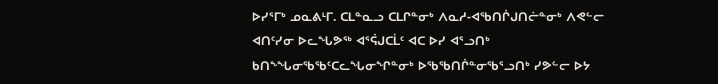ᐅᓯᕐᒥᒃ ᓄᓇᕕᒻᒥ. ᑕᒪᓐᓇᓗ ᑕᒪᒋᓐᓂᒃ ᐱᓇᓱ-ᐊᖃᑎᒌᒍᑎᓖᓐᓂᒃ ᐱᕙᓪᓕ ᐊᑎᑦᓯᓂ ᐅᓚᖓᕗᖅ ᐊᕐᕌᒍᑕᒫᑦ ᐊᑕ ᐅᓯ ᐊᕐᓗᑎᒃ ᑲᑎᖕᖓᓂᖃᖃᑦᑕᓚᖓᓂᖏᓐᓂᒃ ᐅᖃᖃᑎᒌᓐᓂᖃᕐᓗᑎᒃ ᓯᕗᓪᓕ ᐅᔭ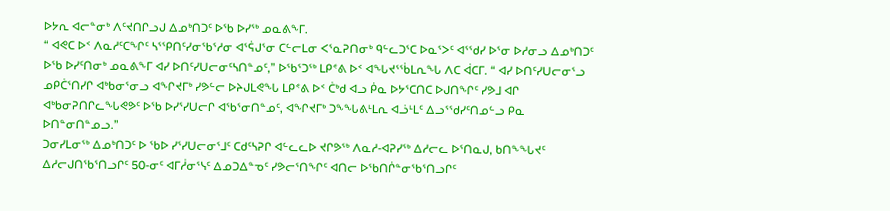ᐅᔭᕆ ᐊᓕᓐᓂᒃ ᐱᑦᔪᑎᒋᓗᒍ ᐃᓄᒃᑎᑐᑦ ᐅᖃ ᐅᓯᖅ ᓄᓇᕕᖕᒥ.
“ ᐊᕙᑕ ᐅᑉ ᐱᓇᓱᑦᑕᖏᑦ ᓴᕐᕿᑎᑦᓯᓂᖃᕐᓱᓂ ᐊᕐᕌᒍᕐᓂ ᑕᓪᓕᒪᓂ ᐸᕐᓇᕈᑎᓂᒃ ᑫᓪᓚᑐᕐᑕ ᐅᓇᕐᐳᑦ ᐊᕐᖁᓯ ᐅᕐᓂ ᐅᓱᓂᓗ ᐃᓄᒃᑎᑐᑦ ᐅᖃ ᐅᓯᑦᑎᓂᒃ ᓄᓇᕕᖕᒥ ᐊᓯ ᐅᑎᑦᓯᑌᓕᓂᑦᓴᑎᓐᓄᑦ,” ᐅᖃᕐᑐᖅ ᒪᑭᕝᕕ ᐅᑉ ᐊᖓᔪᕐᖄᒪᕆᖓ ᐱᑕ ᐋᑕᒥ. “ ᐊᓯ ᐅᑎᑦᓯᑌᓕᓂᕐᓗ ᓄᑭᑖᕐᑎᓯᒋ ᐊᒃᑲᓂᕐᓂᓗ ᐊᖏᔪᒥᒃ ᓯᕗᓪᓕ ᐅᔨᒍᒪᕙᖓ ᒪᑭᕝᕕ ᐅᑉ ᑖᒃᑯ ᐊᓗ ᑮᓇ ᐅᔭᕐᑕᑎᑕ ᐅᒍᑎᖏᑦ ᓯᕗᒧ ᐊᒋ ᐊᒃᑲᓂᕈᑎᒋᓚᖓᕙᕗᑦ ᐅᖃ ᐅᓯᕐᓯᑌᓕᒋ ᐊᖃᕐᓂᑎᓐᓄᑦ, ᐊᖏᔪᒥᒃ ᑐᖕᖓᕕᒻᒪᕆ ᐊᓘᒻᒪᑦ ᐃᓗᕐᖁᓯᑦᑎᓄᓪᓗ ᑭᓇ ᐅᑎᓐᓂᑎᓐᓄᓗ.”
ᑐᓂᓯᒪᓂᖅ ᐃᓄᒃᑎᑐᑦ ᐅ ᖃᐅ ᓯᕐᓯᑌᓕᓂᕐᒧᑦ ᑕᑯᑦᓴᕈᒋ ᐊᓪᓚᓚᐅ ᔪᒋᕗᖅ ᐱᓇᓱ-ᐊᕈᓯᖅ ᐃᓱᓕᓚ ᐅᕐᑎᓇᒍ, ᑲᑎᖕᖓᔪᑦ ᐃᓱᓕᒍᑎᖃᕐᑎᓗᒋᑦ 50-ᓂᑦ ᐊᒥᓲᓂᕐᓭᑦ ᐃᓄᑐᐃᓐᓀᑦ ᓯᕗᓕᕐᑎᖏᑦ ᐊᑎᓕ ᐅᖃᑎᒌᓐᓂᖃᕐᑎᓗᒋᑦ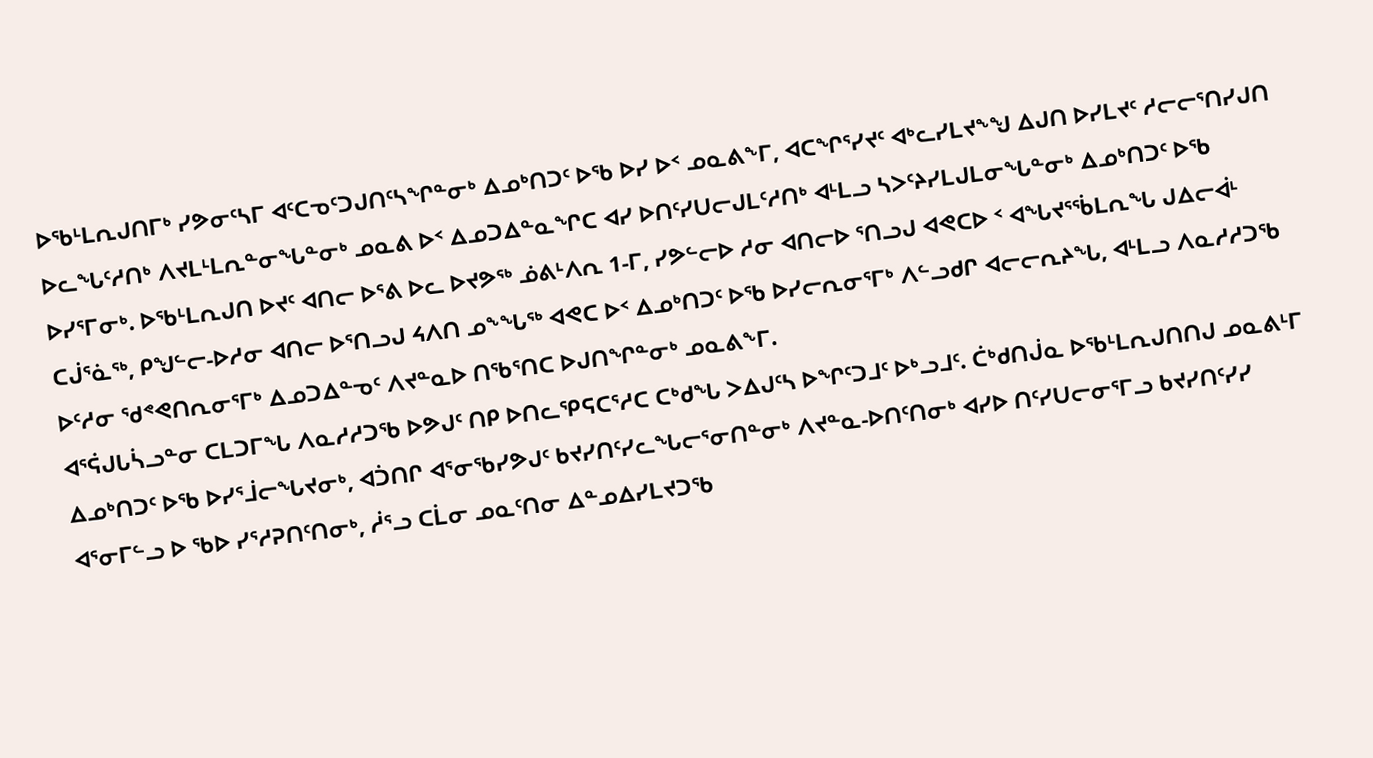ᐅᖃᒻᒪᕆᒍᑎᒥᒃ ᓯᕗᓂᑦᓴᒥ ᐊᑦᑕᓀᑦᑐᒍᑎᑦᓴᖏᓐᓂᒃ ᐃᓄᒃᑎᑐᑦ ᐅᖃ ᐅᓯ ᐅᑉ ᓄᓇᕕᖕᒥ, ᐊᑕᖏᕐᓯᔪᑦ ᐊᒃᓚᓯᒪᔪᖕᖑ ᐃᒍᑎ ᐅᓯᒪᔪᑦ ᓱᓕᓕᕐᑎᓯᒍᑎ ᐅᓚᖓᑦᓱᑎᒃ ᐱᔪᒪᒻᒪᕆᓐᓂᖓᓐᓂᒃ ᓄᓇᕕ ᐅᑉ ᐃᓄᑐᐃᓐᓇᖏᑕ ᐊᓯ ᐅᑎᑦᓯᑌᓕᒍᒪᑦᓱᑎᒃ ᐊᒻᒪᓗ ᓴᐳᑦᔨᓯᒪᒍᒪᓂᖓᓐᓂᒃ ᐃᓄᒃᑎᑐᑦ ᐅᖃ ᐅᓯᕐᒥᓂᒃ. ᐅᖃᒻᒪᕆᒍᑎ ᐅᔪᑦ ᐊᑎᓕ ᐅᕐᕕ ᐅᓚ ᐅᔪᕗᖅ ᓅᕕᒻᐱᕆ 1-ᒥ, ᓯᕗᓪᓕᐅ ᓱᓂ ᐊᑎᓕᐅ ᕐᑎᓗᒍ ᐊᕙᑕᐅ ᑉ ᐊᖓᔪᕐᖄᒪᕆᖓ ᒍᐃᓕᐋᒻ ᑕᒎᕐᓈᖅ, ᑭᖑᓪᓕ-ᐅᓱᓂ ᐊᑎᓕ ᐅᕐᑎᓗᒍ ᔦᐱᑎ ᓄᖕᖓᖅ ᐊᕙᑕ ᐅᑉ ᐃᓄᒃᑎᑐᑦ ᐅᖃ ᐅᓯᓕᕆᓂᕐᒥᒃ ᐱᓪᓗᑯᒋ ᐊᓕᓕᕆᔨᖓ, ᐊᒻᒪᓗ ᐱᓇᓱᓱᑐᖃ ᐅᑦᓱᓂ ᖁᕝᕙᑎᕆᓂᕐᒥᒃ ᐃᓄᑐᐃᓐᓀᑦ ᐱᔪᓐᓇᐅ ᑎᖃᕐᑎᑕ ᐅᒍᑎᖏᓐᓂᒃ ᓄᓇᕕᖕᒥ.
ᐊᕐᕌᒍᒐᓵᓗᓐᓂ ᑕᒪᑐᒥᖓ ᐱᓇᓱᓱᑐᖃ ᐅᕗᒍᑦ ᑎᑭ ᐅᑎᓚᕿᕋᑕᕐᓱᑕ ᑕᒃᑯᖓ ᐳᐃᒍᑦᓴ ᐅᖏᑦᑐᒧᑦ ᐅᒃᓗᒧᑦ. ᑖᒃᑯᑎᒎᓇ ᐅᖃᒻᒪᕆᒍᑎᑎᒍ ᓄᓇᕕᒻᒥ ᐃᓄᒃᑎᑐᑦ ᐅᖃ ᐅᓯᕐᒨᓕᖓᔪᓂᒃ, ᐊᑑᑎᒋ ᐊᕐᓂᖃᓯᕗᒍᑦ ᑲᔪᓯᑎᑦᓯᓚᖓᓕᕐᓂᑎᓐᓂᒃ ᐱᔪᓐᓇ-ᐅᑎᑦᑎᓂᒃ ᐊᓯᐅ ᑎᑦᓯᑌᓕᓂᕐᒥᓗ ᑲᔪᓯᑎᑦᓯᓯ ᐊᕐᓂᒥᓪᓗ ᐅ ᖃᐅ ᓯᕐᓱᕈᑎᑦᑎᓂᒃ, ᓲᕐᓗ ᑕᒫᓂ ᓄᓇᑦᑎᓂ ᐃᓐᓄᐃᓯᒪᔪᑐᖃ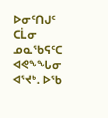ᐅᓂᑦᑎᒍᑦ ᑕᒫᓂ ᓄᓇᖃᕋᑦᑕ ᐊᕙᖕᖓᓂ ᐊᕐᔪᒃ. ᐅᖃ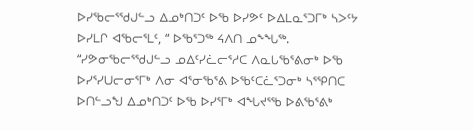ᐅᓯᖃᓕᕐᖁᒍᓪᓗ ᐃᓄᒃᑎᑐᑦ ᐅᖃ ᐅᓯᕗᑦ ᐅᐃᒪᓇᕐᑐᒥᒃ ᓴᐳᑦᔭ ᐅᓯᒪᒋ ᐊᖃᓕᕐᒪᑦ, “ ᐅᖃᕐᑐᖅ ᔦᐱᑎ ᓄᖕᖓᖅ. “ᓯᕗᓂᖃᓕᕐᖁᒍᓪᓗ ᓄᐃᑦᓯᓛᓕᕐᓱᑕ ᐱᓇᒐᖃᕐᕕᓂᒃ ᐅᖃ ᐅᓯᕐᓯᑌᓕᓂᕐᒥᒃ ᐱᓂ ᐊᕐᓂᖃᕐᕕ ᐅᖃᑦᑕᓛᕐᑐᓂᒃ ᓴᕐᕿᑎᑕ ᐅᑎᓪᓗᖑ ᐃᓄᒃᑎᑐᑦ ᐅᖃ ᐅᓯᕐᒥᒃ ᐊᖓᔪᕐᖃ ᐅᕕᖃᕐᕕᒃ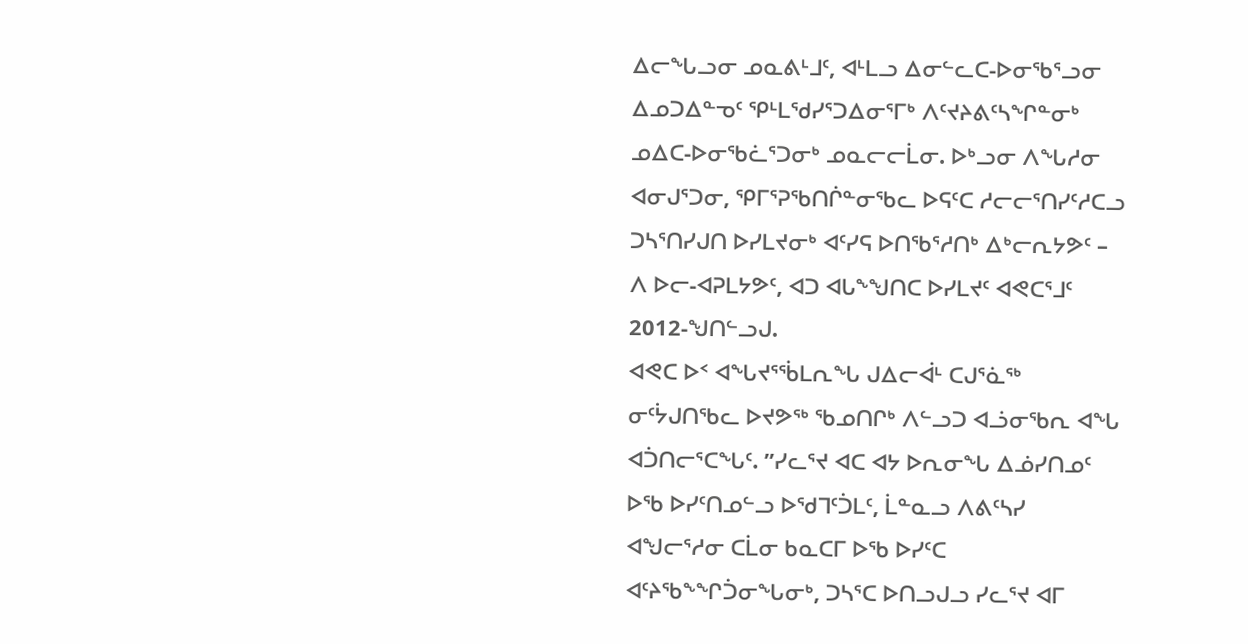ᐃᓕᖓᓗᓂ ᓄᓇᕕᒻᒧᑦ, ᐊᒻᒪᓗ ᐃᓂᓪᓚᑕ-ᐅᓂᖃᕐᓗᓂ ᐃᓄᑐᐃᓐᓀᑦ ᕿᒻᒪᖁᓯᕐᑐᐃᓂᕐᒥᒃ ᐱᑦᔪᔨᕕᑦᓴᖏᓐᓂᒃ ᓄᐃᑕ-ᐅᓂᖃᓛᕐᑐᓂᒃ ᓄᓇᓕᓕᒫᓂ. ᐅᒃᓗᓂ ᐱᖓᓱᓂ ᐊᓂᒍᕐᑐᓂ, ᕿᒥᕐᕈᖃᑎᒌᓐᓂᖃᓚ ᐅᕋᑦᑕ ᓱᓕᓕᕐᑎᓯᑦᓱᑕᓗ ᑐᓴᕐᑎᓯᒍᑎ ᐅᓯᒪᔪᓂᒃ ᐊᑦᓯᕋ ᐅᑎᖃᕐᓱᑎᒃ ᐃᒃᓕᕆᔭᕗᑦ – ᐱ ᐅᓕ-ᐊᕈᒪᔭᕗᑦ, ᐊᑐ ᐊᒐᖕᖑᑎᑕ ᐅᓯᒪᔪᑦ ᐊᕙᑕᕐᒧᑦ 2012-ᖑᑎᓪᓗᒍ.
ᐊᕙᑕ ᐅᑉ ᐊᖓᔪᕐᖄᒪᕆᖓ ᒍᐃᓕᐋᒻ ᑕᒍᕐᓈᖅ ᓂᑦᔮᒍᑎᖃᓚ ᐅᔪᕗᖅ ᖃᓄᑎᒋᒃ ᐱᓪᓗᑐ ᐊᓘᓂᖃᕆ ᐊᖓ ᐊᑑᑎᓕᕐᑕᖓᑦ. ”ᓯᓚᕐᔪ ᐊᑕ ᐊᔭ ᐅᕆᓂᖓ ᐃᓅᓯᑎᓄᑦ ᐅᖃ ᐅᓯᑦᑎᓄᓪᓗ ᐅᖁᒣᑦᑑᒪᑦ, ᒫᓐᓇᓗ ᐱᕕᑦᓴᓯ ᐊᖑᓕᕐᓱᓂ ᑕᒫᓂ ᑲᓇᑕᒥ ᐅᖃ ᐅᓯᑦᑕ ᐊᑦᔨᖃᖕᖏᑑᓂᖓᓂᒃ, ᑐᓴᕐᑕ ᐅᑎᓗᒍᓗ ᓯᓚᕐᔪ ᐊᒥ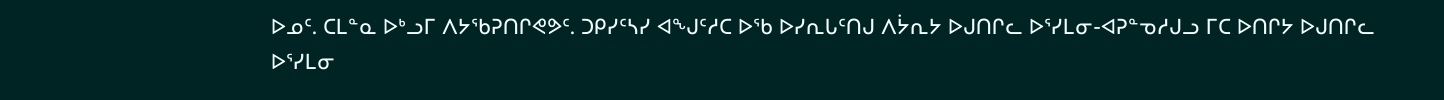ᐅᓄᑦ. ᑕᒪᓐᓇ ᐅᒃᓗᒥ ᐱᔭᖃᕈᑎᒋᕙᕗᑦ. ᑐᑭᓯᑦᓴᓯ ᐊᖑᑦᓱᑕ ᐅᖃ ᐅᓯᕆᒐᑦᑎᒍ ᐱᔮᕆᔭ ᐅᒍᑎᒋᓚ ᐅᕐᓯᒪᓂ-ᐊᕈᓐᓀᓱᒍᓗ ᒥᑕ ᐅᑎᒋᔭ ᐅᒍᑎᒋᓚ ᐅᕐᓯᒪᓂ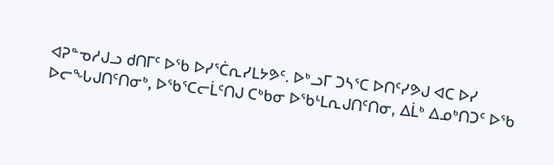ᐊᕈᓐᓀᓱᒍᓗ ᑯᑎᒥᑦ ᐅᖃ ᐅᓯᕐᑖᕆᓯᒪᔭᕗᑦ. ᐅᒃᓗᒥ ᑐᓴᕐᑕ ᐅᑎᑦᓯᕗᒍ ᐊᑕ ᐅᓯ ᐅᓕᖓᒍᑎᑦᑎᓂᒃ, ᐅᖃᕐᑕᓕᒫᑦᑎᒍ ᑕᒃᑲᓂ ᐅᖃᒻᒪᕆᒍᑎᑦᑎᓂ, ᐃᒫᒃ ᐃᓄᒃᑎᑐᑦ ᐅᖃ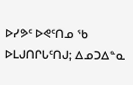ᐅᓯᕗᑦ ᐅᕙᑦᑎᓄ ᖃ ᐅᒪᒍᑎᒋᒐᑦᑎᒍ; ᐃᓄᑐᐃᓐᓇ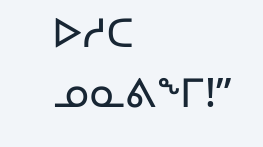ᐅᓱᑕ ᓄᓇᕕᖕᒥ!”